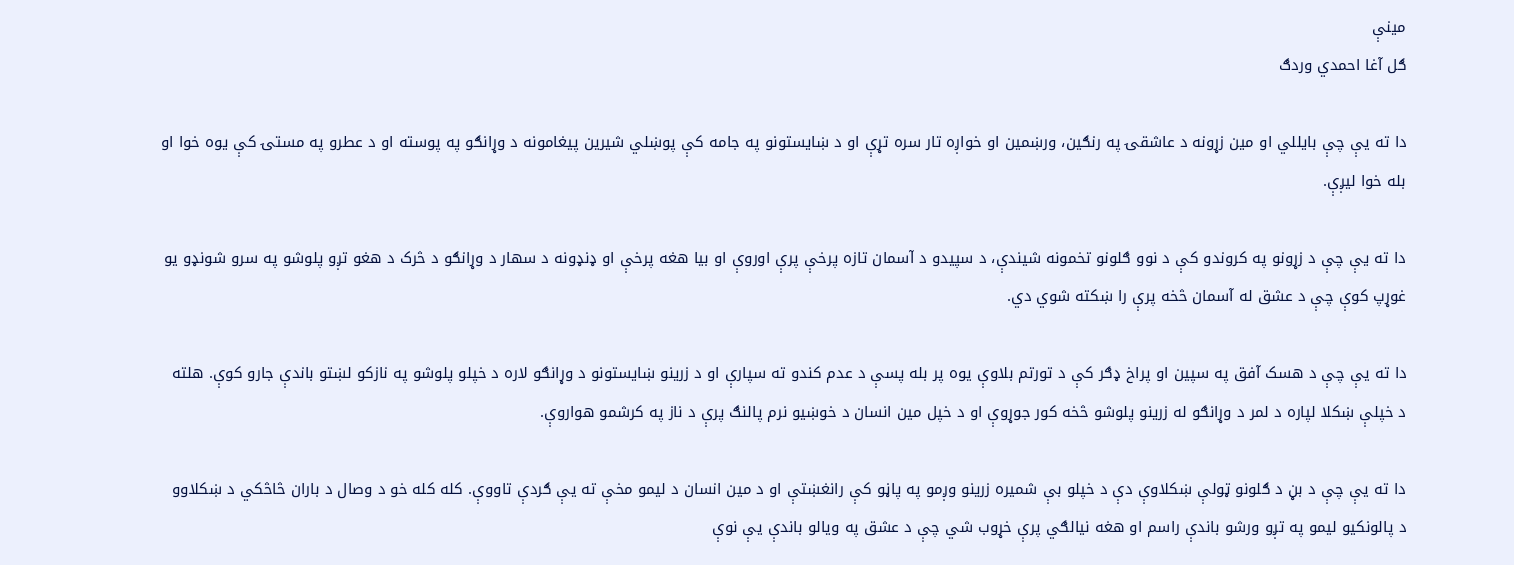مینې
ګل آغا احمدي وردګ

دا ته یې چې بایللي او مین زړونه د عاشقۍ په رنګین، ورښمین او خواږه تار سره تړې او د ښایستونو په جامه کې پوښلي شیرین پیغامونه د وړانګو په پوسته او د عطرو په مستۍ کې یوه خوا او بله خوا لیږې.

دا ته یې چې د زړونو په کروندو کې د نوو ګلونو تخمونه شیندې، د سپیدو د آسمان تازه پرخې پرې اوروې او بیا هغه پرخې او ډنډونه د سهار د وړانګو د څرک د هغو تږو پلوشو په سرو شونډو یو غوړپ کوې چې د عشق له آسمان څخه پرې را ښکته شوي دي.

دا ته یې چې د هسک آفق په سپین او پراخ ډګر کې د تورتم بلاوې یوه پر بله پسې د عدم کندو ته سپارې او د زرینو ښایستونو د وړانګو لاره د خپلو پلوشو په نازکو لښتو باندې جارو کوې. هلته د خپلې ښکلا لپاره د لمر د وړانګو له زرینو پلوشو څخه کور جوړوې او د خپل مین انسان د خوښیو نرم پالنګ پرې د ناز په کرشمو هواروې.

دا ته یې چې د بڼ د ګلونو ټولې ښکلاوې دې د خپلو بې شمیره زرینو وږمو په پاڼو کې رانغښتې او د مین انسان د لیمو مخې ته یې ګردې تاووې. کله کله خو د وصال د باران څاڅکي د ښکلاوو د پالونکیو لیمو په تږو ورشو باندې راسم او هغه نیالګي پرې خړوب شي چې د عشق په ویالو باندې یې نوې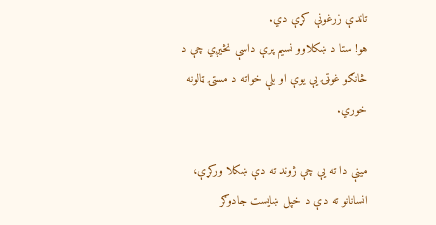تاندې زرغونې کړې دي.
هو! ستا د ښکلاوو نسیم پرې داسې نڅیږي چې د څانګو غوټۍ یې یوې او بلې خواته د مستۍ ټالونه خوري.

مینې دا ته یې چې ژوند ته دې ښکلا ورکړې، انسانانو ته دې د خپل ښایست جادوګر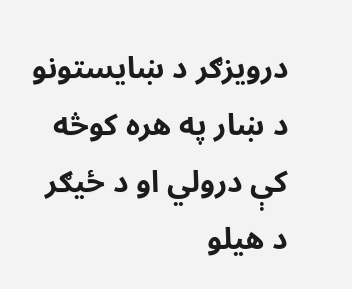درویزګر د ښایستونو د ښار په هره کوڅه کې درولي او د ځیګر د هیلو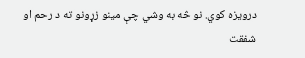درویزه کوي. نو څه به وشي چې مینو زړونو ته د رحم او شفقت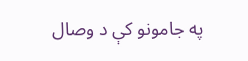په جامونو کې د وصال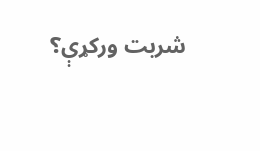شربت ورکړې؟